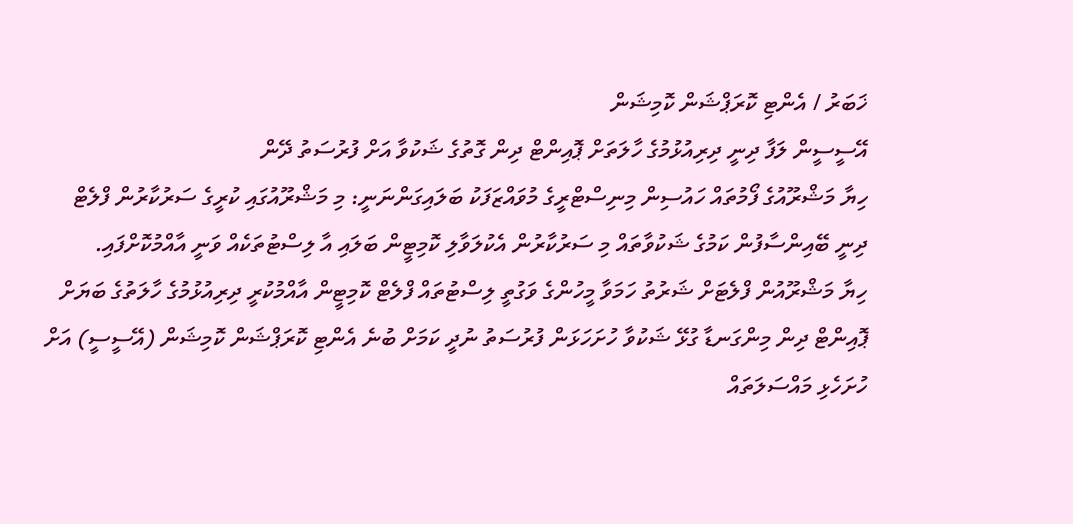ޚަބަރު / އެންޓި ކޮރަޕްޝަން ކޮމިޝަން
އޭސީސީން ލަފާ ދިނީ ދިރިއުޅުމުގެ ހާލަތަށް ޕޮއިންޓް ދިން ގޮތުގެ ޝަކުވާ އަށް ފުރުސަތު ދޭން
ހިޔާ މަޝްރޫއުގެ ފޯމުތައް ހައުސިން މިނިސްޓްރީގެ މުވައްޒަފަކު ބަލައިގަންނަނީ: މި މަޝްރޫއުގައި ކުރީގެ ސަރުކާރުން ފްލެޓް ދިނީ ބޭއިންސާފުން ކަމުގެ ޝަކުވާތައް މި ސަރުކާރުން އެކުލަވާލި ކޮމިޓީން ބަލައި އާ ލިސްޓުތަކެއް ވަނީ އާއްމުކޮށްފައި.
ހިޔާ މަޝްރޫއުން ފްލެޓަށް ޝަރުތު ހަމަވާ މީހުންގެ ވަގުތީ ލިސްޓުތައް ފްލެޓް ކޮމިޓީން އާއްމުކުރީ ދިރިއުޅުމުގެ ހާލަތުގެ ބަޔަށް ޕޮއިންޓް ދިން މިންގަނޑާ ގުޅޭ ޝަކުވާ ހުށަހަޅަން ފުރުސަތު ނުދީ ކަމަށް ބުނެ އެންޓި ކޮރަޕްޝަން ކޮމިޝަން (އޭސީސީ) އަށް ހުށަހެޅި މައްސަލަތައް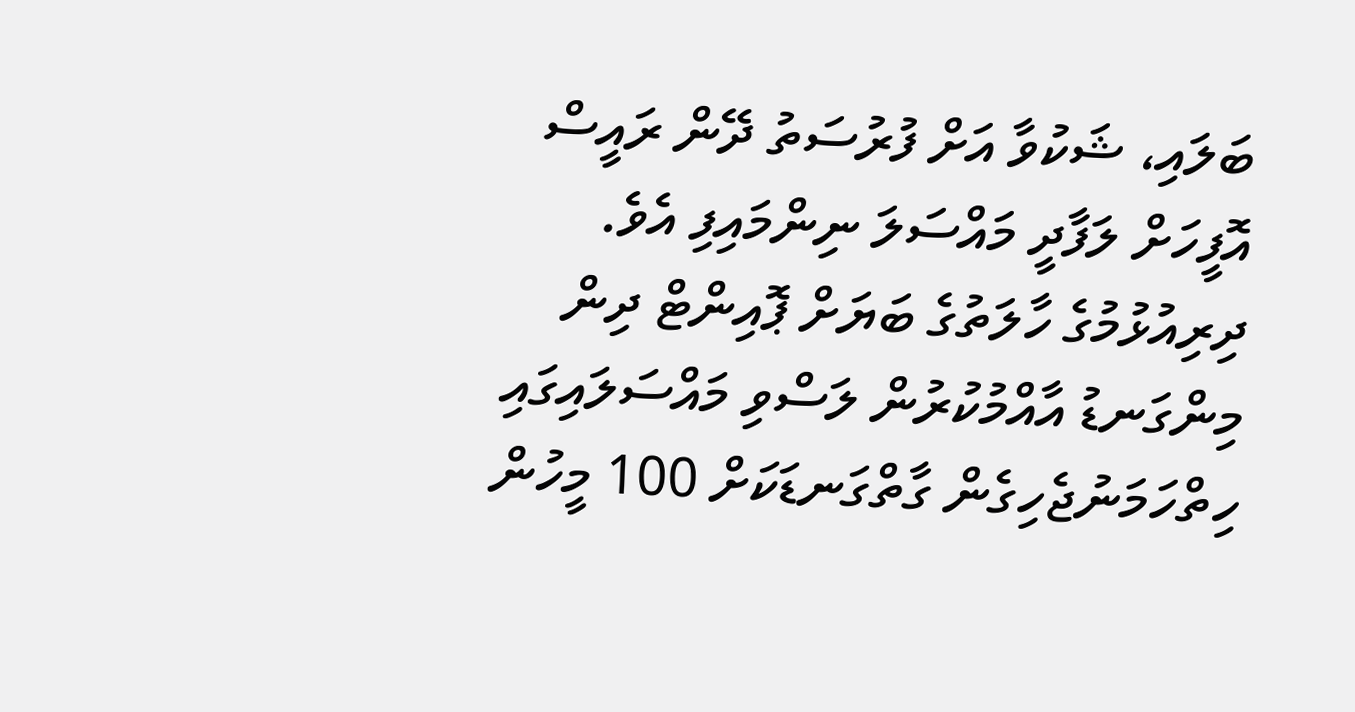ބަލައި، ޝަކުވާ އަށް ފުރުސަތު ދޭން ރައީސް އޮފީހަށް ލަފާދީ މައްސަލަ ނިންމައިފި އެވެ.
ދިރިއުޅުމުގެ ހާލަތުގެ ބަޔަށް ޕޮއިންޓް ދިން މިންގަނޑު އާއްމުކުރުން ލަސްވި މައްސަލައިގައި ހިތްހަމަނުޖެހިގެން ގާތްގަނޑަކަށް 100 މީހުން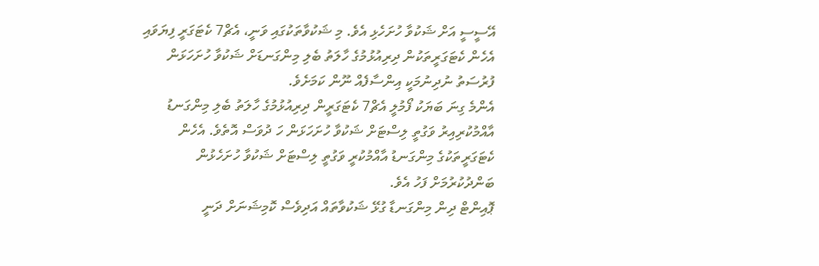އޭސީސީ އަށް ޝަކުވާ ހުށަހެޅި އެވެ. މި ޝަކުވާތަކުގައި ވަނީ، އެޗް7 ކެޓަގަރީ ފިޔަވައި އެހެން ކެޓަގަރީތަކުން ދިރިއުޅުމުގެ ހާލަތު ބެލި މިންގަނޑަށް ޝަކުވާ ހުށަހަޅަން ފުރުސަތު ނުދިނުމަކީ އިންސާފެއް ނޫން ކަމަށެވެ.
އެންމެ ގިނަ ބަޔަކު ފޯމުލީ އެޗް7 ކެޓަގަރީން ދިރިއުޅުމުގެ ހާލަތު ބެލި މިންގަނޑު އާއްމުކުރިއިރު ވަގުތީ ލިސްޓަށް ޝަކުވާ ހުށަހަޅަން ހަ ދުވަސް އޮތެވެ. އެހެން ކެޓަގަރީތަކުގެ މިންގަނޑު އާއްމުކުރީ ވަގުތީ ލިސްޓަށް ޝަކުވާ ހުށަހެޅުން ބަންދުކުރުމަށް ފަހު އެވެ.
ޕޮއިންޓް ދިން މިންގަނޑާ ގުޅޭ ޝަކުވާތައް އަދިވެސް ކޮމިޝަނަށް ދަނީ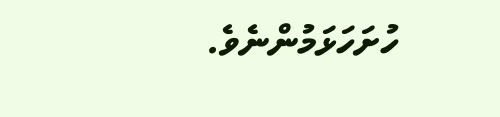ހުށަހަޅަމުންނެވެ.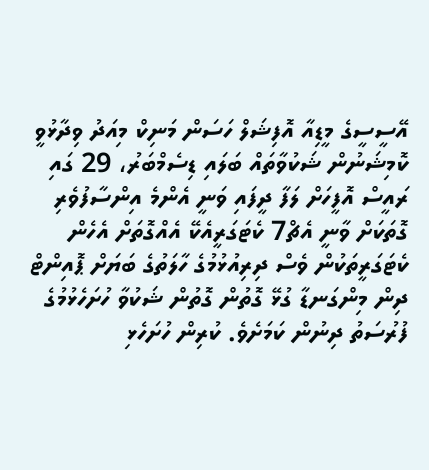އޭސީސީގެ މީޑިއާ އޮފިޝަލް ހަސަން މަނިކް މިއަދު ވިދާޅުވީ ކޮމިޝަނުން ޝަކުވާތައް ބަލައި ޑިސެމްބަރު، 29 ގައި ރައީސް އޮފީހަށް ލަފާ ދީފައި ވަނީ އެންމެ އިންސާފުވެރި ގޮތަކަށް ވާނީ އެޗް7 ކެޓަގަރީއެކޭ އެއްގޮތަށް އެހެން ކެޓަގަރީތަކުން ވެސް ދިރިއުޅުމުގެ ހާލަތުގެ ބަޔަށް ޕޮއިންޓް ދިން މިންގަނޑާ ގުޅޭ ގޮތުން ގޮތުން ޝަކުވާ ހުށަހެޅުމުގެ ފުރުސަތު ދިނުން ކަމަށެވެ. ކުރިން ހުށަހެޅި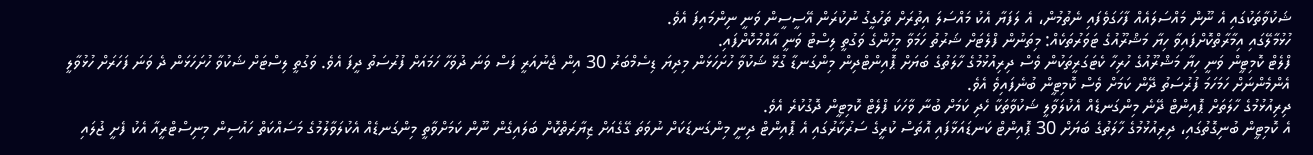ޝަކުވާތަކުގައި އެ ނޫން މައްސަލައެއް ފާހަގަވެފައި ނެތުމުން، އެ ލަފަޔާ އެކު މައްސަލަ އިތުރަށް ތަހުގީގު ނުކުރަން އޭސީސީން ވަނީ ނިންމައިފަ އެވެ.
ހުޅުމާލޭގައި އިމާރާތްކޮށްފައިވާ ހިޔާ މަޝްރޫއުގެ ޓަވަރުތަކެއް: މިތަނުން ފްލެޓަށް ޝަރުތު ހަމަވާ މީހުންގެ ވަގުތީ ލިސްޓު ވަނީ އާއްމުކޮށްފައި.
ފްލެޓް ކޮމިޓީން ވަނީ ހިޔާ މަޝްރޫއުގެ ހުރިހާ ކެޓަގަރީތަކުން ވެސް ދިރިއުޅުމުގެ ހާލަތުގެ ބަޔަށް ޕޮއިންޓްދިން މިންގަނޑާ ގުޅޭ ޝަކުވާ ހުށަހަޅަން މިދިޔަ ޑިސެމްބަރު 30 އިން ޖެނުއަރީ ފަސް ވަނަ ދުވަހާ ހަމައަށް ފުރުސަތު ދީފަ އެވެ. ވަގުތީ ލިސްޓަށް ޝަކުވާ ހުށަހަޅަން ދެ ވަނަ ފަހަރަށް ހުޅުވާލީ އެންމެންނަށް ހަމަހަމަ ފުރުސަތު ދޭން ކަމަށް ވެސް ކޮމިޓީން ބުނެފައިވެ އެވެ.
ދިރިއުޅުމުގެ ހާލަތަށް ޕޮއިންޓް ދޭނެ މިންގަނޑެއް އެކުލަވާލީ ޝަކުވާތަކާ ހެދި ކަމަށް ބުނާ ވާހަކަ ފްލެޓް ކޮމިޓީން ދޮގުކުރެ އެވެ.
އެ ކޮމިޓީން ބުނިގޮތުގައި، ދިރިއުޅުމުގެ ހާލަތުގެ ބަޔަށް 30 ޕޮއިންޓް ކަނޑައަޅާފައި އޮތަސް ކުރީގެ ސަރުކާރުގައި އެ ޕޮއިންޓް ދިނީ މިންގަނޑަކަށް ނުވަތަ ގޭގެއަށް ޒިޔާރަތްކޮށް ބަލައިގެން ނޫން ކަމަށްވާތީ މިންގަނޑެއް އެކުލަވާލުމުގެ މަސައްކަތް ހައުސިން މިނިސްޓްރީއާ އެކު ފެށީ ޖުލައި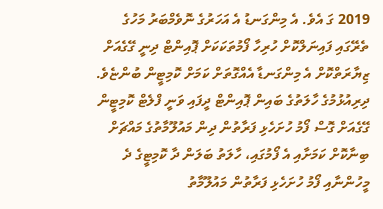2019 ގަ އެވެ. އެ މިންގަނޑު އެ އަހަރުގެ ނޮވެމްބަރު މަހުގެ ތެރޭގައި ފައިނަލްކޮށް ހުރިހާ ފޯމުތަކަކަށް ޕޮއިންޓް ދިނީ ގޭގެއަށް ޒިޔާރަތްކޮށް އެ މިންގަނޑާ އެއްގޮތަށް ކަމަށް ކޮމިޓީން ބުންޏެވެ.
ދިރިއުޅުމުގެ ހާލަތުގެ ބައިން ޕޮއިންޓް ދީފައި ވަނީ ފްލެޓް ކޮމިޓީން ގޭގެއަށް ގޮސް ފޯމު ހުށަހެޅި ފަރާތުން ދިން މައުލޫމާތުގެ މައްޗަށް ބިނާކޮށް ކަމަށާއި އެ ފޯމުގައި، ހާލަތު ބަލަން ދާ ކޮމިޓީގެ ދެ މީހުންނާއި ފޯމު ހުށަހެޅި ފަރާތުން މައުލޫމާތު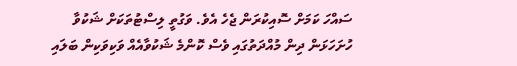ސައްހަ ކަމަށް ސޮއިކުރަން ޖެހެ އެވެ. ވަގުތީ ލިސްޓުތަކަށް ޝަކުވާ ހުށަހަޅަން ދިން މުއްދަތުގައި ވެސް ކޮންމެ ޝަކުވާއެއް ވަކިވަކިން ބަލައި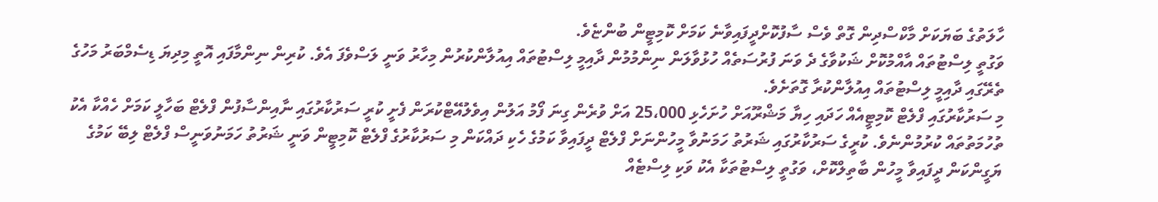ހާލަތުގެ ބަޔަކަށް މާކްސްދިން ގޮތް ވެސް ސާފުކޮށްދީފައިވާނެ ކަމަށް ކޮމިޓީން ބުންޏެވެ.
ވަގުތީ ލިސްޓުތައް އާއްމުކޮށް ޝަކުވާގެ ދެ ވަނަ ފުރުސަތެއް ހުޅުވާލަން ނިންމުމުން ދާއިމީ ލިސްޓުތައް އިއުލާންކުރުން މިހާރު ވަނީ ލަސްވެފަ އެވެ. ކުރިން ނިންމާފައި އޮތީ މިދިޔަ ޑިސެމްބަރު މަހުގެ ތެރޭގައި ދާއިމީ ލިސްޓުތައް އިއުލާންކުރާ ގޮތަށެވެ.
މި ސަރުކާރުގައި ފްލެޓް ކޮމިޓީއެއް ހަދައި ހިޔާ މަޝްރޫއަށް ހުށަހެޅި 25،000 އަށް ވުރެން ގިނަ ފޯމު އަލުން އިވެލުއޭޓްކުރަން ފެށީ ކުރީ ސަރުކާރުގައި ނާއިންސާފުން ފްލެޓް ބަހާލީ ކަމަށް ހެއްކާ އެކު ތުހުމަތުތައް ކުރުމުންނެވެ. ކުރީގެ ސަރުކާރުގައި ޝަރުތު ހަމަނުވާ މީހުންނަށް ފްލެޓް ދީފައިވާ ކަމުގެ ހެކި ދައްކަން މި ސަރުކާރުގެ ފްލެޓް ކޮމިޓީން ވަނީ ޝަރުތު ހަމަނުވަނީސް ފްލެޓް ލިބޭ ކަމުގެ ޔަގީންކަން ދީފައިވާ މީހުން ބާތިލްކޮށް، ވަގުތީ ލިސްޓުތަކާ އެކު ވަކި ލިސްޓެއް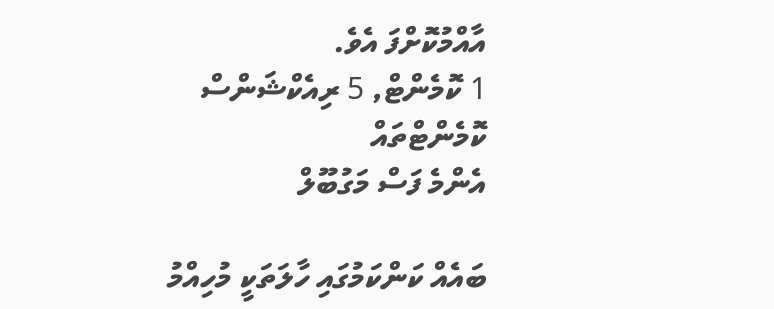އާއްމުކޮށްފަ އެވެ.
1 ކޮމެންޓް, 5 ރިއެކްޝަންސް
ކޮމެންޓްތައް
އެންމެ ފަސް މަގުބޫލް

ބައެއް ކަންކަމުގައި ހާލަތަކީ މުހިއްމު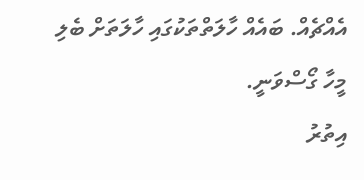އެއްޗެއް. ބައެއް ހާލަތްތަކުގައި ހާލަތަށް ބެލި މީހާ ގޯސްވަނީ.
އިތުރު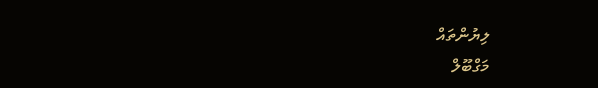ލިޔުންތައް
މަގްބޫލް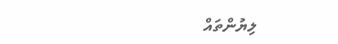ލިޔުންތައް